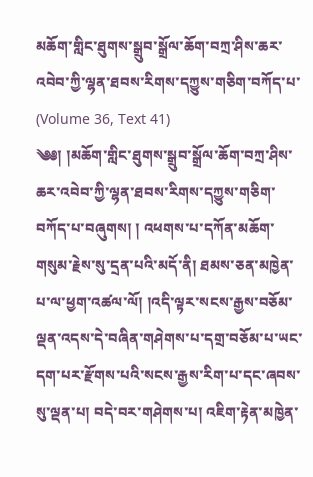མཆོག་གླིང་ཐུགས་སྒྲུབ་སྒྲོལ་ཆོག་བཀྲ་ཤིས་ཆར་འབེབ་ཀྱི་ལྷན་ཐབས་རིགས་དཀྱུས་གཅིག་བཀོད་པ་ (Volume 36, Text 41)
༄༅། །མཆོག་གླིང་ཐུགས་སྒྲུབ་སྒྲོལ་ཆོག་བཀྲ་ཤིས་ཆར་འབེབ་ཀྱི་ལྷན་ཐབས་རིགས་དཀྱུས་གཅིག་བཀོད་པ་བཞུགས། ། འཕགས་པ་དཀོན་མཆོག་གསུམ་རྗེས་སུ་དྲན་པའི་མདོ་ནི། ཐམས་ཅན་མཁྱེན་པ་ལ་ཕྱག་འཚལ་ལོ། །འདི་ལྟར་སངས་རྒྱས་བཅོམ་ལྡན་འདས་དེ་བཞིན་གཤེགས་པ་དགྲ་བཅོམ་པ་ཡང་དག་པར་རྫོགས་པའི་སངས་རྒྱས་རིག་པ་དང་ཞབས་སུ་ལྡན་པ། བདེ་བར་གཤེགས་པ། འཇིག་རྟེན་མཁྱེན་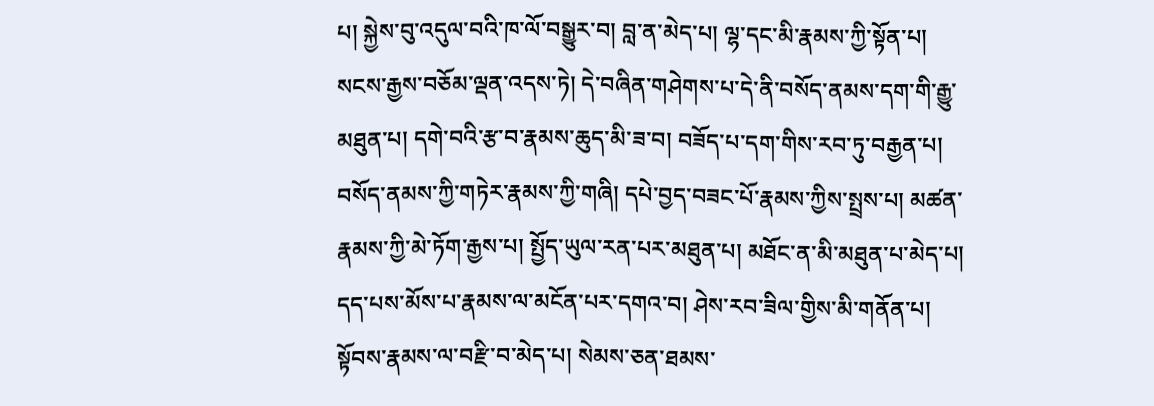པ། སྐྱེས་བུ་འདུལ་བའི་ཁ་ལོ་བསྒྱུར་བ། བླ་ན་མེད་པ། ལྷ་དང་མི་རྣམས་ཀྱི་སྟོན་པ། སངས་རྒྱས་བཅོམ་ལྡན་འདས་ཏེ། དེ་བཞིན་གཤེགས་པ་དེ་ནི་བསོད་ནམས་དག་གི་རྒྱུ་མཐུན་པ། དགེ་བའི་རྩ་བ་རྣམས་ཆུད་མི་ཟ་བ། བཟོད་པ་དག་གིས་རབ་ཏུ་བརྒྱན་པ། བསོད་ནམས་ཀྱི་གཏེར་རྣམས་ཀྱི་གཞི། དཔེ་བྱད་བཟང་པོ་རྣམས་ཀྱིས་སྤྲས་པ། མཚན་རྣམས་ཀྱི་མེ་ཏོག་རྒྱས་པ། སྤྱོད་ཡུལ་རན་པར་མཐུན་པ། མཐོང་ན་མི་མཐུན་པ་མེད་པ། དད་པས་མོས་པ་རྣམས་ལ་མངོན་པར་དགའ་བ། ཤེས་རབ་ཟིལ་གྱིས་མི་གནོན་པ། སྟོབས་རྣམས་ལ་བརྫི་བ་མེད་པ། སེམས་ཅན་ཐམས་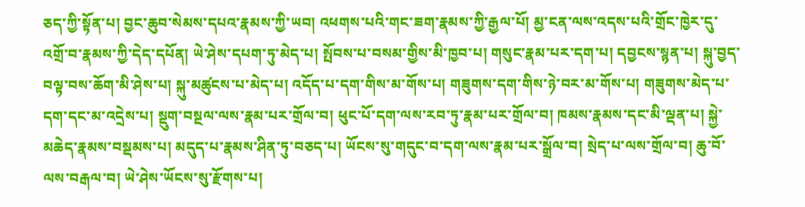ཅད་ཀྱི་སྟོན་པ། བྱང་ཆུབ་སེམས་དཔའ་རྣམས་ཀྱི་ཡབ། འཕགས་པའི་གང་ཟག་རྣམས་ཀྱི་རྒྱལ་པོ། མྱ་ངན་ལས་འདས་པའི་གྲོང་ཁྱེར་དུ་འགྲོ་བ་རྣམས་ཀྱི་དེད་དཔོན། ཡེ་ཤེས་དཔག་ཏུ་མེད་པ། སྤོབས་པ་བསམ་གྱིས་མི་ཁྱབ་པ། གསུང་རྣམ་པར་དག་པ། དབྱངས་སྙན་པ། སྐུ་བྱད་བལྟ་བས་ཆོག་མི་ཤེས་པ། སྐུ་མཚུངས་པ་མེད་པ། འདོད་པ་དག་གིས་མ་གོས་པ། གཟུགས་དག་གིས་ཉེ་བར་མ་གོས་པ། གཟུགས་མེད་པ་དག་དང་མ་འདྲེས་པ། སྡུག་བསྔལ་ལས་རྣམ་པར་གྲོལ་བ། ཕུང་པོ་དག་ལས་རབ་ཏུ་རྣམ་པར་གྲོལ་བ། ཁམས་རྣམས་དང་མི་ལྡན་པ། སྐྱེ་མཆེད་རྣམས་བསྡམས་པ། མདུད་པ་རྣམས་ཤིན་ཏུ་བཅད་པ། ཡོངས་སུ་གདུང་བ་དག་ལས་རྣམ་པར་སྒྲོལ་བ། སྲེད་པ་ལས་གྲོལ་བ། ཆུ་བོ་ལས་བརྒལ་བ། ཡེ་ཤེས་ཡོངས་སུ་རྫོགས་པ།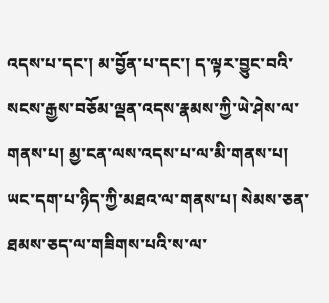འདས་པ་དང་། མ་བྱོན་པ་དང་། ད་ལྟར་བྱུང་བའི་སངས་རྒྱས་བཅོམ་ལྡན་འདས་རྣམས་ཀྱི་ཡེ་ཤེས་ལ་གནས་པ། མྱ་ངན་ལས་འདས་པ་ལ་མི་གནས་པ། ཡང་དག་པ་ཉིད་ཀྱི་མཐའ་ལ་གནས་པ། སེམས་ཅན་ཐམས་ཅད་ལ་གཟིགས་པའི་ས་ལ་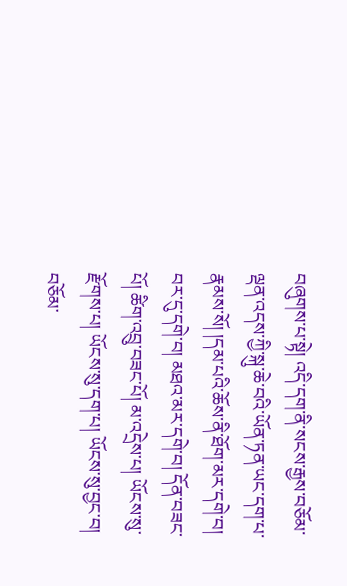བཞུགས་པ་སྟེ། འདི་དག་ནི་སངས་རྒྱས་བཅོམ་ལྡན་འདས་ཀྱི་སྐུ་ཆེ་བའི་ཡོན་ཏན་ཡང་དག་པ་རྣམས་སོ། །དམ་པའི་ཆོས་ནི་ཐོག་མར་དགེ་བ། བར་དུ་དགེ་བ། མཐའ་མར་དགེ་བ། དོན་བཟང་པོ། ཚིག་འབྲུ་བཟང་པོ། མ་འདྲེས་པ། ཡོངས་སུ་རྫོགས་པ། ཡོངས་སུ་དག་པ། ཡོངས་སུ་བྱང་བ། བཅོམ་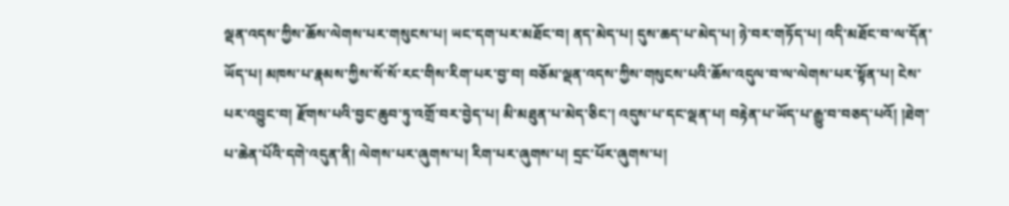ལྡན་འདས་ཀྱིས་ཆོས་ལེགས་པར་གསུངས་པ། ཡང་དག་པར་མཐོང་བ། ནད་མེད་པ། དུས་ཆད་པ་མེད་པ། ཉེ་བར་གཏོད་པ། འདི་མཐོང་བ་ལ་དོན་ཡོད་པ། མཁས་པ་རྣམས་ཀྱིས་སོ་སོ་རང་གིས་རིག་པར་བྱ་བ། བཅོམ་ལྡན་འདས་ཀྱིས་གསུངས་པའི་ཆོས་འདུལ་བ་ལ་ལེགས་པར་སྟོན་པ། ངེས་པར་འབྱུང་བ། རྫོགས་པའི་བྱང་ཆུབ་ཏུ་འགྲོ་བར་བྱེད་པ། མི་མཐུན་པ་མེད་ཅིང་། འདུས་པ་དང་ལྡན་པ། བརྟེན་པ་ཡོད་པ་རྒྱུ་བ་བཅད་པའོ། །ཐེག་པ་ཆེན་པོའི་དགེ་འདུན་ནི། ལེགས་པར་ཞུགས་པ། རིག་པར་ཞུགས་པ། དྲང་པོར་ཞུགས་པ།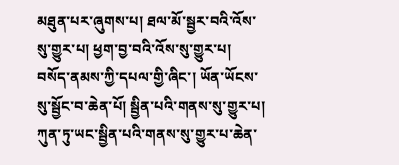མཐུན་པར་ཞུགས་པ། ཐལ་མོ་སྦྱར་བའི་འོས་སུ་གྱུར་པ། ཕྱག་བྱ་བའི་འོས་སུ་གྱུར་པ། བསོད་ནམས་ཀྱི་དཔལ་གྱི་ཞིང་། ཡོན་ཡོངས་སུ་སྦྱོང་བ་ཆེན་པོ། སྦྱིན་པའི་གནས་སུ་གྱུར་པ། ཀུན་ཏུ་ཡང་སྦྱིན་པའི་གནས་སུ་གྱུར་པ་ཆེན་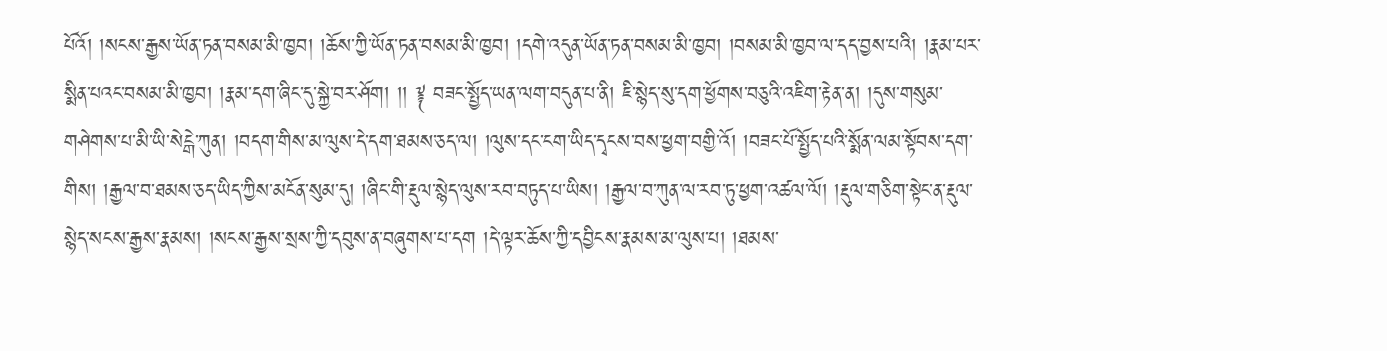པོའོ། །སངས་རྒྱས་ཡོན་ཏན་བསམ་མི་ཁྱབ། །ཆོས་ཀྱི་ཡོན་ཏན་བསམ་མི་ཁྱབ། །དགེ་འདུན་ཡོན་ཏན་བསམ་མི་ཁྱབ། །བསམ་མི་ཁྱབ་ལ་དད་བྱས་པའི། །རྣམ་པར་སྨིན་པའང་བསམ་མི་ཁྱབ། །རྣམ་དག་ཞིང་དུ་སྐྱེ་བར་ཤོག། །། ༈ བཟང་སྤྱོད་ཡན་ལག་བདུན་པ་ནི། ཇི་སྙེད་སུ་དག་ཕྱོགས་བཅུའི་འཇིག་རྟེན་ན། །དུས་གསུམ་གཤེགས་པ་མི་ཡི་སེངྒེ་ཀུན། །བདག་གིས་མ་ལུས་དེ་དག་ཐམས་ཅད་ལ། །ལུས་དང་ངག་ཡིད་དྭངས་བས་ཕྱག་བགྱི་འོ། །བཟང་པོ་སྤྱོད་པའི་སྨོན་ལམ་སྟོབས་དག་གིས། །རྒྱལ་བ་ཐམས་ཅད་ཡིད་ཀྱིས་མངོན་སུམ་དུ། །ཞིང་གི་རྡུལ་སྙེད་ལུས་རབ་བཏུད་པ་ཡིས། །རྒྱལ་བ་ཀུན་ལ་རབ་ཏུ་ཕྱག་འཚལ་ལོ། །རྡུལ་གཅིག་སྟེང་ན་རྡུལ་སྙེད་སངས་རྒྱས་རྣམས། །སངས་རྒྱས་སྲས་ཀྱི་དབུས་ན་བཞུགས་པ་དག །དེ་ལྟར་ཆོས་ཀྱི་དབྱིངས་རྣམས་མ་ལུས་པ། །ཐམས་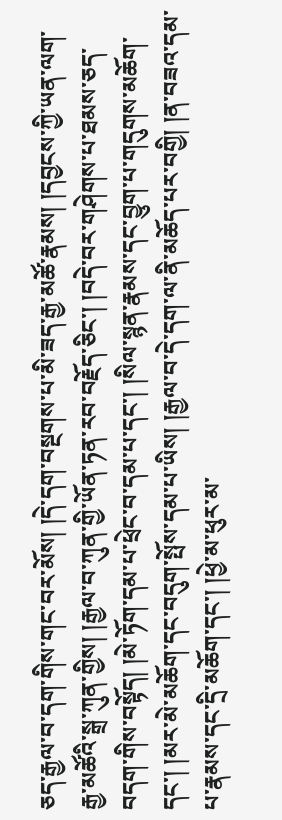ཅད་རྒྱལ་བ་དག་གིས་གང་བར་མོས། །དེ་དག་བསྔགས་པ་མི་ཟད་རྒྱ་མཚོ་རྣམས། །དབྱངས་ཀྱི་ཡན་ལག་རྒྱ་མཚོའི་སྒྲ་ཀུན་གྱིས། །རྒྱལ་བ་ཀུན་གྱི་ཡོན་ཏན་རབ་བརྗོད་ཅིང་། །བདེ་བར་གཤེགས་པ་ཐམས་ཅད་བདག་གིས་བསྟོད། །མེ་ཏོག་དམ་པ་ཕྲེང་བ་དམ་པ་དང་། །སིལ་སྙན་རྣམས་དང་བྱུག་པ་གདུགས་མཆོག་དང་། །མར་མེ་མཆོག་དང་བདུག་སྤོས་དམ་པ་ཡིས། །རྒྱལ་བ་དེ་དག་ལ་ནི་མཆོད་པར་བགྱི། །ན་བཟའ་དམ་པ་རྣམས་དང་དྲི་མཆོག་དང་། །ཕྱེ་མ་ཕུར་མ་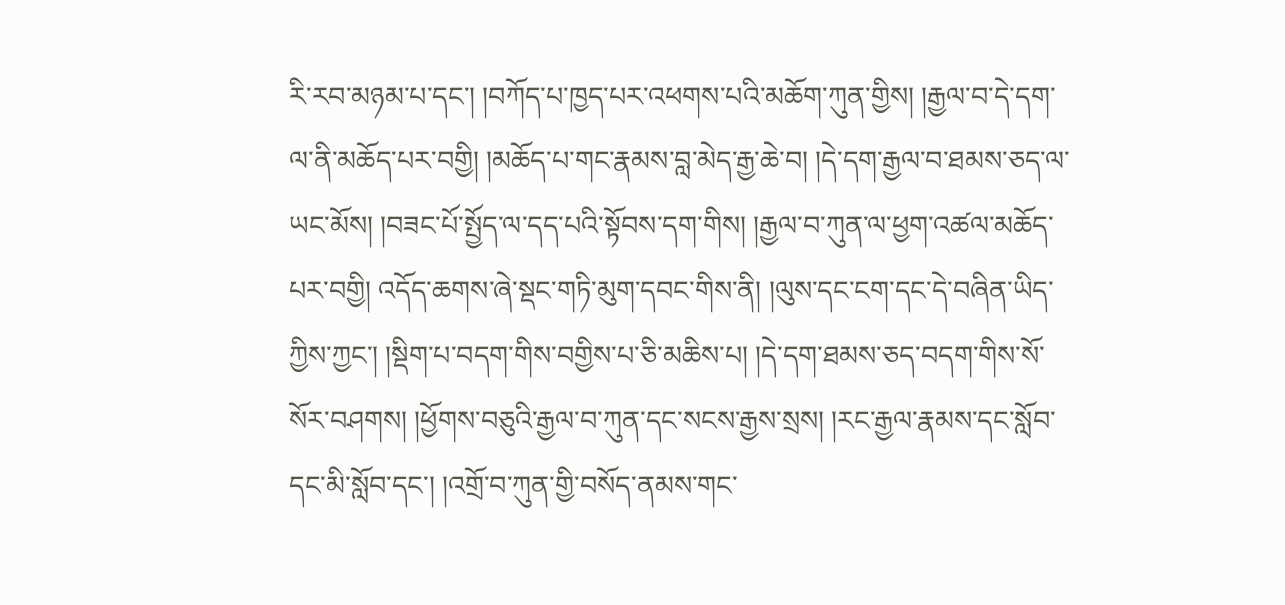རི་རབ་མཉམ་པ་དང་། །བཀོད་པ་ཁྱད་པར་འཕགས་པའི་མཆོག་ཀུན་གྱིས། །རྒྱལ་བ་དེ་དག་ལ་ནི་མཆོད་པར་བགྱི། །མཆོད་པ་གང་རྣམས་བླ་མེད་རྒྱ་ཆེ་བ། །དེ་དག་རྒྱལ་བ་ཐམས་ཅད་ལ་ཡང་མོས། །བཟང་པོ་སྤྱོད་ལ་དད་པའི་སྟོབས་དག་གིས། །རྒྱལ་བ་ཀུན་ལ་ཕྱག་འཚལ་མཆོད་པར་བགྱི། འདོད་ཆགས་ཞེ་སྡང་གཏི་མུག་དབང་གིས་ནི། །ལུས་དང་ངག་དང་དེ་བཞིན་ཡིད་ཀྱིས་ཀྱང་། །སྡིག་པ་བདག་གིས་བགྱིས་པ་ཅི་མཆིས་པ། །དེ་དག་ཐམས་ཅད་བདག་གིས་སོ་སོར་བཤགས། །ཕྱོགས་བཅུའི་རྒྱལ་བ་ཀུན་དང་སངས་རྒྱས་སྲས། །རང་རྒྱལ་རྣམས་དང་སློབ་དང་མི་སློབ་དང་། །འགྲོ་བ་ཀུན་གྱི་བསོད་ནམས་གང་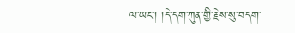ལ་ཡང་། །དེ་དག་ཀུན་གྱི་རྗེས་སུ་བདག་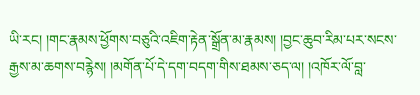ཡི་རང། །གང་རྣམས་ཕྱོགས་བཅུའི་འཇིག་རྟེན་སྒྲོན་མ་རྣམས། །བྱང་ཆུབ་རིམ་པར་སངས་རྒྱས་མ་ཆགས་བརྙེས། །མགོན་པོ་དེ་དག་བདག་གིས་ཐམས་ཅད་ལ། །འཁོར་ལོ་བླ་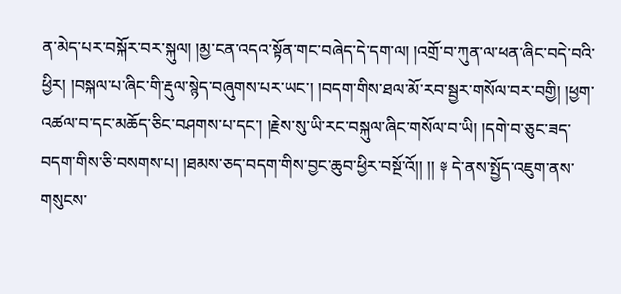ན་མེད་པར་བསྐོར་བར་སྐུལ། །མྱ་ངན་འདའ་སྟོན་གང་བཞེད་དེ་དག་ལ། །འགྲོ་བ་ཀུན་ལ་ཕན་ཞིང་བདེ་བའི་ཕྱིར། །བསྐལ་པ་ཞིང་གི་རྡུལ་སྙེད་བཞུགས་པར་ཡང་། །བདག་གིས་ཐལ་མོ་རབ་སྦྱར་གསོལ་བར་བགྱི། །ཕྱག་འཚལ་བ་དང་མཆོད་ཅིང་བཤགས་པ་དང་། །རྗེས་སུ་ཡི་རང་བསྐུལ་ཞིང་གསོལ་བ་ཡི། །དགེ་བ་ཅུང་ཟད་བདག་གིས་ཅི་བསགས་པ། །ཐམས་ཅད་བདག་གིས་བྱང་ཆུབ་ཕྱིར་བསྔོ་འོ།། །། ༈ དེ་ནས་སྤྱོད་འཇུག་ནས་གསུངས་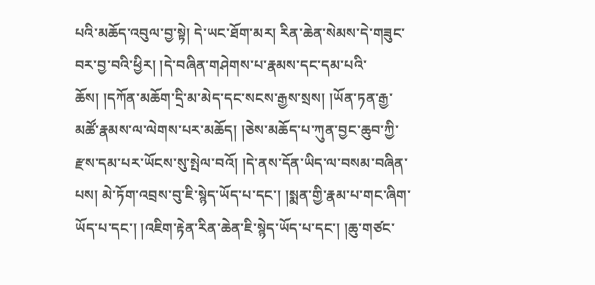པའི་མཆོད་འབུལ་བྱ་སྟེ། དེ་ཡང་ཐོག་མར། རིན་ཆེན་སེམས་དེ་གཟུང་བར་བྱ་བའི་ཕྱིར། །དེ་བཞིན་གཤེགས་པ་རྣམས་དང་དམ་པའི་ཆོས། །དཀོན་མཆོག་དྲི་མ་མེད་དང་སངས་རྒྱས་སྲས། །ཡོན་ཏན་རྒྱ་མཚོ་རྣམས་ལ་ལེགས་པར་མཆོད། །ཅེས་མཆོད་པ་ཀུན་བྱང་ཆུབ་ཀྱི་རྫས་དམ་པར་ཡོངས་སུ་སྤེལ་བའོ། །དེ་ནས་དོན་ཡིད་ལ་བསམ་བཞིན་པས། མེ་ཏོག་འབྲས་བུ་ཇི་སྙེད་ཡོད་པ་དང་། །སྨན་གྱི་རྣམ་པ་གང་ཞིག་ཡོད་པ་དང་། །འཇིག་རྟེན་རིན་ཆེན་ཇི་སྙེད་ཡོད་པ་དང་། །ཆུ་གཙང་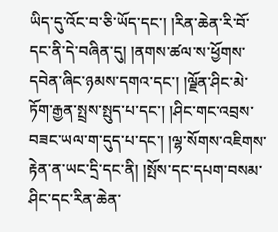ཡིད་དུ་འོང་བ་ཅི་ཡོད་དང་། །རིན་ཆེན་རི་བོ་དང་ནི་དེ་བཞིན་དུ། །ནགས་ཚལ་ས་ཕྱོགས་དབེན་ཞིང་ཉམས་དགའ་དང་། །ལྗོན་ཤིང་མེ་ཏོག་རྒྱན་སྤྲས་སྤུད་པ་དང་། །ཤིང་གང་འབྲས་བཟང་ཡལ་ག་དུད་པ་དང་། །ལྷ་སོགས་འཇིགས་རྟེན་ན་ཡང་དྲི་དང་ནི། །སྤོས་དང་དཔག་བསམ་ཤིང་དང་རིན་ཆེན་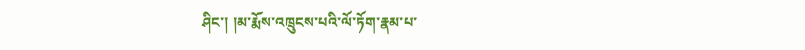ཤིང་། །མ་རྨོས་འཁྲུངས་པའི་ལོ་ཏོག་རྣམ་པ་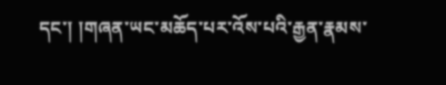དང་། །གཞན་ཡང་མཆོད་པར་འོས་པའི་རྒྱན་རྣམས་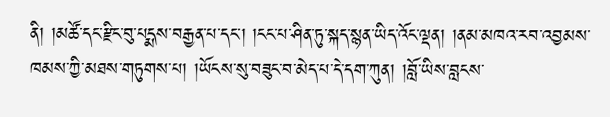ནི། །མཚོ་དང་རྫིང་བུ་པདྨས་བརྒྱན་པ་དང་། །ངང་པ་ཤིན་ཏུ་སྐད་སྙན་ཡིད་འོང་ལྡན། །ནམ་མཁའ་རབ་འབྱམས་ཁམས་ཀྱི་མཐས་གཏུགས་པ། །ཡོངས་སུ་བཟུང་བ་མེད་པ་དེ་དག་ཀུན། །བློ་ཡིས་བླངས་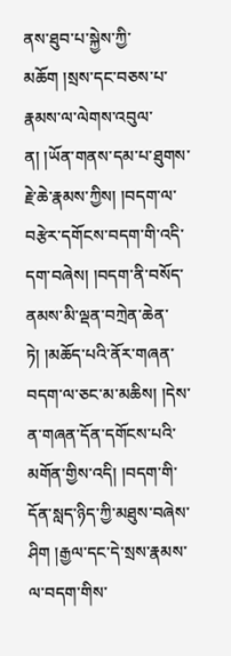ནས་ཐུབ་པ་སྐྱེས་ཀྱི་མཆོག །སྲས་དང་བཅས་པ་རྣམས་ལ་ལེགས་འབུལ་ན། །ཡོན་གནས་དམ་པ་ཐུགས་རྗེ་ཆེ་རྣམས་ཀྱིས། །བདག་ལ་བརྩེར་དགོངས་བདག་གི་འདི་དག་བཞེས། །བདག་ནི་བསོད་ནམས་མི་ལྡན་བཀྲེན་ཆེན་ཏེ། །མཆོད་པའི་ནོར་གཞན་བདག་ལ་ཅང་མ་མཆིས། །དེས་ན་གཞན་དོན་དགོངས་པའི་མགོན་གྱིས་འདི། །བདག་གི་དོན་སླད་ཉིད་ཀྱི་མཐུས་བཞེས་ཤིག །རྒྱལ་དང་དེ་སྲས་རྣམས་ལ་བདག་གིས་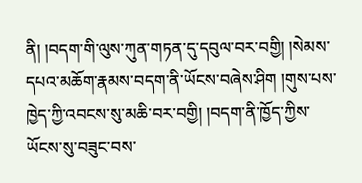ནི། །བདག་གི་ལུས་ཀུན་གཏན་དུ་དབུལ་བར་བགྱི། །སེམས་དཔའ་མཆོག་རྣམས་བདག་ནི་ཡོངས་བཞེས་ཤིག །གུས་པས་ཁྱེད་ཀྱི་འབངས་སུ་མཆི་བར་བགྱི། །བདག་ནི་ཁྱོད་ཀྱིས་ཡོངས་སུ་བཟུང་བས་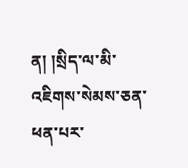ན། །སྲིད་ལ་མི་འཇིགས་སེམས་ཅན་ཕན་པར་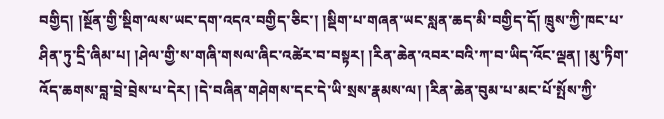བགྱིད། །སྔོན་གྱི་སྡིག་ལས་ཡང་དག་འདའ་བགྱིད་ཅིང་། །སྡིག་པ་གཞན་ཡང་སླན་ཆད་མི་བགྱིད་དོ། ཁྲུས་ཀྱི་ཁང་པ་ཤིན་ཏུ་དྲི་ཞིམ་པ། །ཤེལ་གྱི་ས་གཞི་གསལ་ཞིང་འཚེར་བ་བསྟར། །རིན་ཆེན་འབར་བའི་ཀ་བ་ཡིད་འོང་ལྡན། །མུ་ཏིག་འོད་ཆགས་བླ་བྲེ་བྲེས་པ་དེར། །དེ་བཞིན་གཤེགས་དང་དེ་ཡི་སྲས་རྣམས་ལ། །རིན་ཆེན་བུམ་པ་མང་པོ་སྤོས་ཀྱི་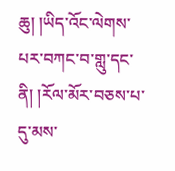ཆུ། །ཡིད་འོང་ལེགས་པར་བཀང་བ་གླུ་དང་ནི། །རོལ་མོར་བཅས་པ་དུ་མས་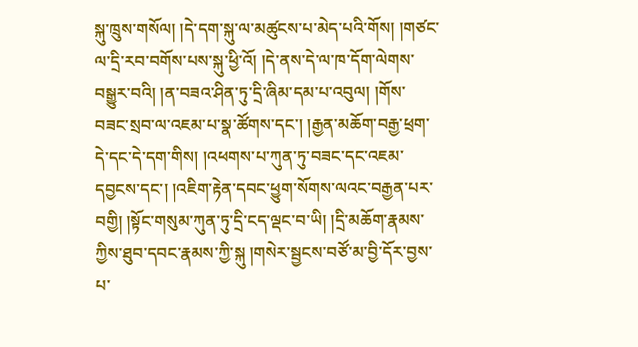སྐུ་ཁྲུས་གསོལ། །དེ་དག་སྐུ་ལ་མཚུངས་པ་མེད་པའི་གོས། །གཙང་ལ་དྲི་རབ་བགོས་པས་སྐུ་ཕྱི་འོ། །དེ་ནས་དེ་ལ་ཁ་དོག་ལེགས་བསྒྱུར་བའི། །ན་བཟའ་ཤིན་ཏུ་དྲི་ཞིམ་དམ་པ་འབུལ། །གོས་བཟང་སྲབ་ལ་འཇམ་པ་སྣ་ཚོགས་དང་། །རྒྱན་མཆོག་བརྒྱ་ཕྲག་དེ་དང་དེ་དག་གིས། །འཕགས་པ་ཀུན་ཏུ་བཟང་དང་འཇམ་དབྱངས་དང་། །འཇིག་རྟེན་དབང་ཕྱུག་སོགས་ལའང་བརྒྱན་པར་བགྱི། །སྟོང་གསུམ་ཀུན་ཏུ་དྲི་ངད་ལྡང་བ་ཡི། །དྲི་མཆོག་རྣམས་ཀྱིས་ཐུབ་དབང་རྣམས་ཀྱི་སྐུ །གསེར་སྦྱངས་བཙོ་མ་བྱི་དོར་བྱས་པ་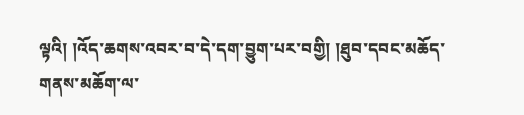ལྟའི། །འོད་ཆགས་འབར་བ་དེ་དག་བྱུག་པར་བགྱི། །ཐུབ་དབང་མཆོད་གནས་མཆོག་ལ་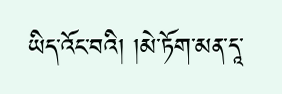ཡིད་འོང་བའི། །མེ་ཏོག་མན་དཱ་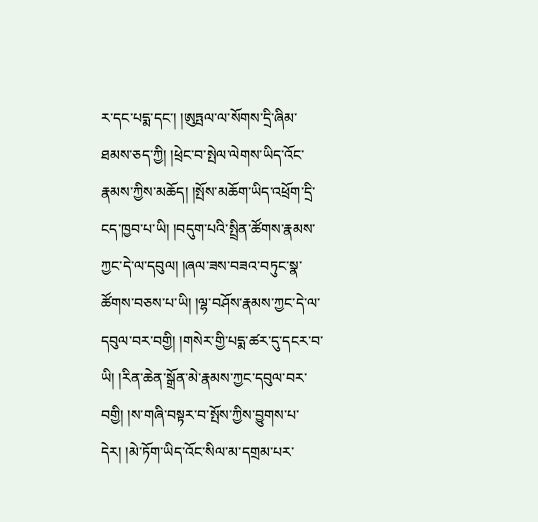ར་དང་པདྨ་དང་། །ཨུཏྤལ་ལ་སོགས་དྲི་ཞིམ་ཐམས་ཅད་ཀྱི། །ཕྲེང་བ་སྤེལ་ལེགས་ཡིད་འོང་རྣམས་ཀྱིས་མཆོད། །སྤོས་མཆོག་ཡིད་འཕྲོག་དྲི་ངད་ཁྱབ་པ་ཡི། །བདུག་པའི་སྤྲིན་ཚོགས་རྣམས་ཀྱང་དེ་ལ་དབུལ། །ཞལ་ཟས་བཟའ་བཏུང་སྣ་ཚོགས་བཅས་པ་ཡི། །ལྷ་བཤོས་རྣམས་ཀྱང་དེ་ལ་དབུལ་བར་བགྱི། །གསེར་གྱི་པདྨ་ཚར་དུ་དངར་བ་ཡི། །རིན་ཆེན་སྒྲོན་མེ་རྣམས་ཀྱང་དབུལ་བར་བགྱི། །ས་གཞི་བསྟར་བ་སྤོས་ཀྱིས་བྱུགས་པ་དེར། །མེ་ཏོག་ཡིད་འོང་སིལ་མ་དགྲམ་པར་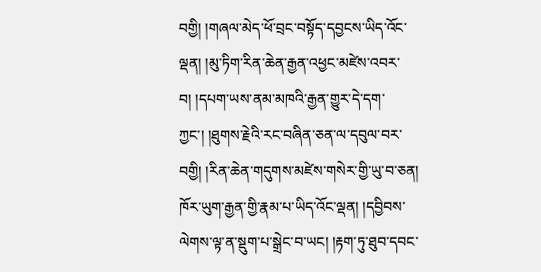བགྱི། །གཞལ་མེད་ཕོ་བྲང་བསྟོད་དབྱངས་ཡིད་འོང་ལྡན། །མུ་ཏིག་རིན་ཆེན་རྒྱན་འཕྱང་མཛེས་འབར་བ། །དཔག་ཡས་ནམ་མཁའི་རྒྱན་གྱུར་དེ་དག་ཀྱང་། །ཐུགས་རྗེའི་རང་བཞིན་ཅན་ལ་དབུལ་བར་བགྱི། །རིན་ཆེན་གདུགས་མཛེས་གསེར་གྱི་ཡུ་བ་ཅན། ཁོར་ཡུག་རྒྱན་གྱི་རྣམ་པ་ཡིད་འོང་ལྡན། །དབྱིབས་ལེགས་ལྟ་ན་སྡུག་པ་སྒྲེང་བ་ཡང། །རྟག་ཏུ་ཐུབ་དབང་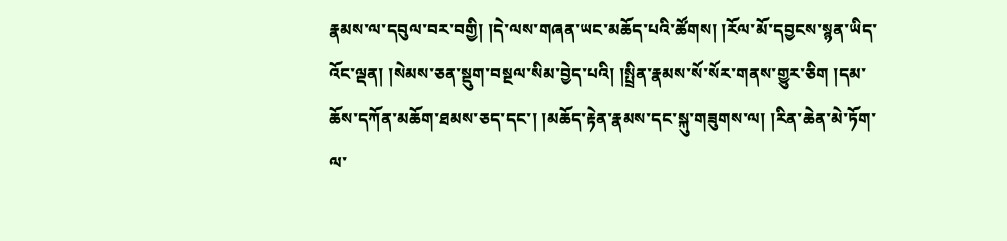རྣམས་ལ་དབུལ་བར་བགྱི། །དེ་ལས་གཞན་ཡང་མཆོད་པའི་ཚོགས། །རོལ་མོ་དབྱངས་སྙན་ཡིད་འོང་ལྡན། །སེམས་ཅན་སྡུག་བསྔལ་སིམ་བྱེད་པའི། །སྤྲིན་རྣམས་སོ་སོར་གནས་གྱུར་ཅིག །དམ་ཆོས་དཀོན་མཆོག་ཐམས་ཅད་དང་། །མཆོད་རྟེན་རྣམས་དང་སྐུ་གཟུགས་ལ། །རིན་ཆེན་མེ་ཏོག་ལ་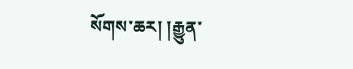སོགས་ཆར། །རྒྱུན་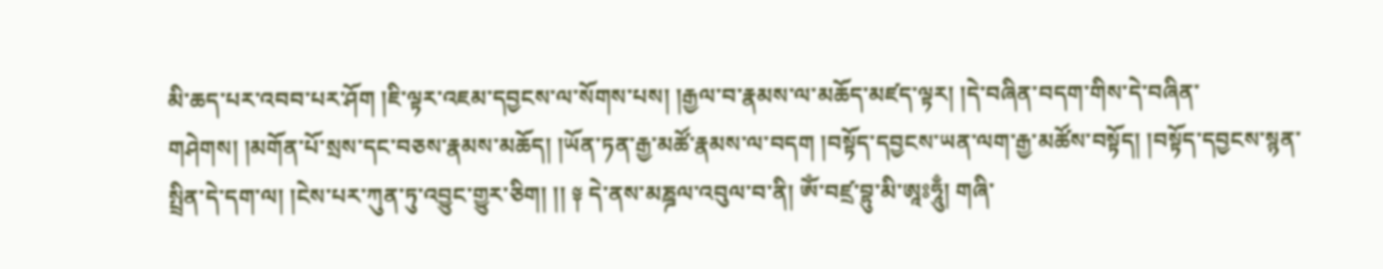མི་ཆད་པར་འབབ་པར་ཤོག །ཇི་ལྟར་འཇམ་དབྱངས་ལ་སོགས་པས། །རྒྱལ་བ་རྣམས་ལ་མཆོད་མཛད་ལྟར། །དེ་བཞིན་བདག་གིས་དེ་བཞིན་གཤེགས། །མགོན་པོ་སྲས་དང་བཅས་རྣམས་མཆོད། །ཡོན་ཏན་རྒྱ་མཚོ་རྣམས་ལ་བདག །བསྟོད་དབྱངས་ཡན་ལག་རྒྱ་མཚོས་བསྟོད། །བསྟོད་དབྱངས་སྙན་སྤྲིན་དེ་དག་ལ། །ངེས་པར་ཀུན་ཏུ་འབྱུང་གྱུར་ཅིག། །། ༈ དེ་ནས་མཎྜལ་འབུལ་བ་ནི། ཨོཾ་བཛྲ་བྷུ་མི་ཨཱཿཧཱུྃ། གཞི་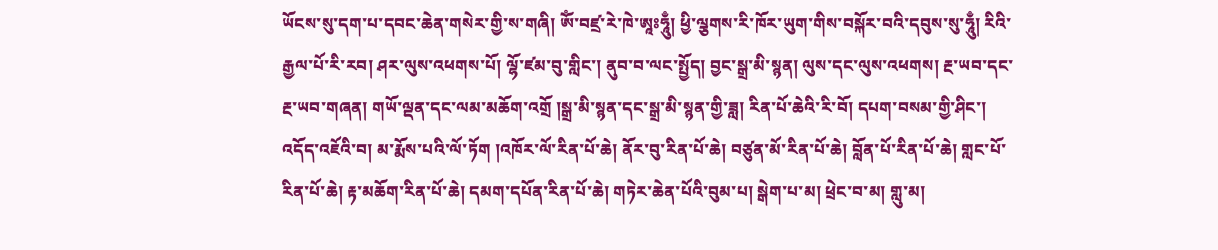ཡོངས་སུ་དག་པ་དབང་ཆེན་གསེར་གྱི་ས་གཞི། ཨོཾ་བཛྲ་རེ་ཁེ་ཨཱཿཧཱུྃ། ཕྱི་ལྕགས་རི་ཁོར་ཡུག་གིས་བསྐོར་བའི་དབུས་སུ་ཧཱུྃ། རིའི་རྒྱལ་པོ་རི་རབ། ཤར་ལུས་འཕགས་པོ། ལྷོ་ཛམ་བུ་གླིང་། ནུབ་བ་ལང་སྤྱོད། བྱང་སྒྲ་མི་སྙན། ལུས་དང་ལུས་འཕགས། རྔ་ཡབ་དང་རྔ་ཡབ་གཞན། གཡོ་ལྡན་དང་ལམ་མཆོག་འགྲོ །སྒྲ་མི་སྙན་དང་སྒྲ་མི་སྙན་གྱི་ཟླ། རིན་པོ་ཆེའི་རི་བོ། དཔག་བསམ་གྱི་ཤིང་། འདོད་འཇོའི་བ། མ་རྨོས་པའི་ལོ་ཏོག །འཁོར་ལོ་རིན་པོ་ཆེ། ནོར་བུ་རིན་པོ་ཆེ། བཙུན་མོ་རིན་པོ་ཆེ། བློན་པོ་རིན་པོ་ཆེ། གླང་པོ་རིན་པོ་ཆེ། རྟ་མཆོག་རིན་པོ་ཆེ། དམག་དཔོན་རིན་པོ་ཆེ། གཏེར་ཆེན་པོའི་བུམ་པ། སྒེག་པ་མ། ཕྲེང་བ་མ། གླུ་མ།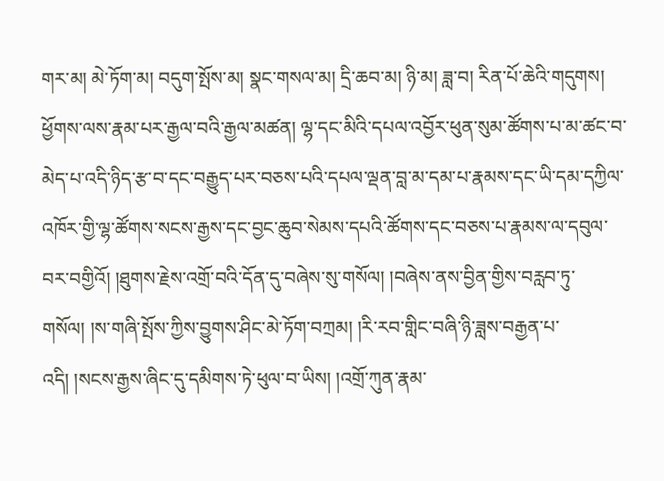གར་མ། མེ་ཏོག་མ། བདུག་སྤོས་མ། སྣང་གསལ་མ། དྲི་ཆབ་མ། ཉི་མ། ཟླ་བ། རིན་པོ་ཆེའི་གདུགས། ཕྱོགས་ལས་རྣམ་པར་རྒྱལ་བའི་རྒྱལ་མཚན། ལྷ་དང་མིའི་དཔལ་འབྱོར་ཕུན་སུམ་ཚོགས་པ་མ་ཚང་བ་མེད་པ་འདི་ཉིད་རྩ་བ་དང་བརྒྱུད་པར་བཅས་པའི་དཔལ་ལྡན་བླ་མ་དམ་པ་རྣམས་དང་ཡི་དམ་དཀྱིལ་འཁོར་གྱི་ལྷ་ཚོགས་སངས་རྒྱས་དང་བྱང་ཆུབ་སེམས་དཔའི་ཚོགས་དང་བཅས་པ་རྣམས་ལ་དབུལ་བར་བགྱིའོ། །ཐུགས་རྗེས་འགྲོ་བའི་དོན་དུ་བཞེས་སུ་གསོལ། །བཞེས་ནས་བྱིན་གྱིས་བརླབ་ཏུ་གསོལ། །ས་གཞི་སྤོས་ཀྱིས་བྱུགས་ཤིང་མེ་ཏོག་བཀྲམ། །རི་རབ་གླིང་བཞི་ཉི་ཟླས་བརྒྱན་པ་འདི། །སངས་རྒྱས་ཞིང་དུ་དམིགས་ཏེ་ཕུལ་བ་ཡིས། །འགྲོ་ཀུན་རྣམ་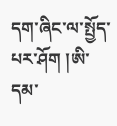དག་ཞིང་ལ་སྤྱོད་པར་ཤོག །ཨི་དམ་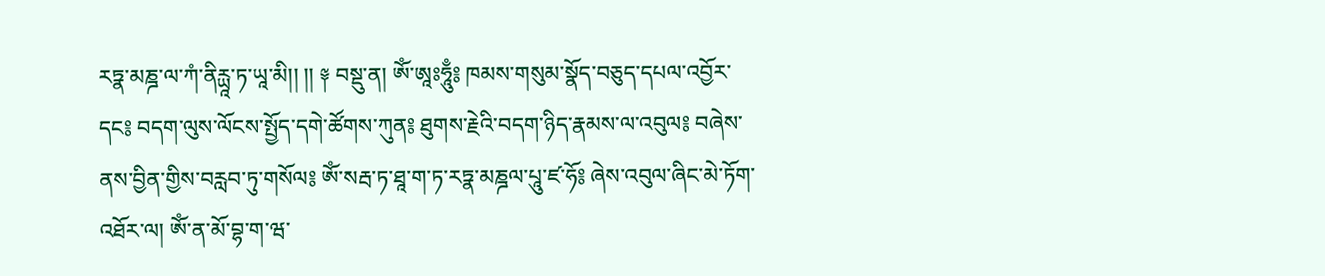རཏྣ་མཎྜ་ལ་ཀཾ་ནིརྻཱ་ཏ་ཡཱ་མི།། །། ༈ བསྡུ་ན། ཨོཾ་ཨཱཿཧཱུྃ༔ ཁམས་གསུམ་སྣོད་བཅུད་དཔལ་འབྱོར་དང༔ བདག་ལུས་ལོངས་སྤྱོད་དགེ་ཚོགས་ཀུན༔ ཐུགས་རྗེའི་བདག་ཉིད་རྣམས་ལ་འབུལ༔ བཞེས་ནས་བྱིན་གྱིས་བརླབ་ཏུ་གསོལ༔ ཨོཾ་སརྦ་ཏ་ཐཱ་ག་ཏ་རཏྣ་མཎྜལ་པཱུ་ཛ་ཧོ༔ ཞེས་འབུལ་ཞིང་མེ་ཏོག་འཐོར་ལ། ཨོཾ་ན་མོ་བྷ་ག་ཝ་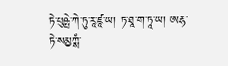ཏེ་པུཥྤེ་ཀེ་ཏུ་རཱ་ཛཱ་ཡ། ཏ་ཐཱ་ག་ཏཱ་ཡ། ཨརྷ་ཏེ་སམྱཀྶཾ་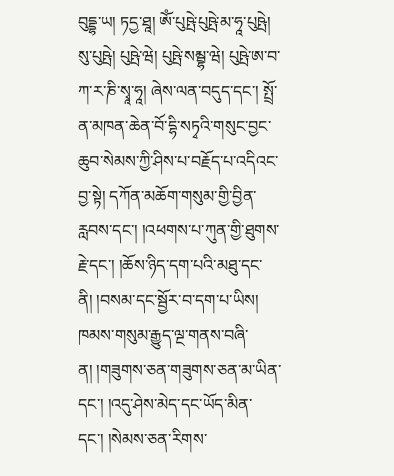བུདྡྷ་ཡ། ཏདྱ་ཐཱ། ཨོཾ་པུཥྤེ་པུཥྤེ་མ་ཧཱ་པུཥྤེ། སུ་པུཥྤེ། པུཥྤེ་ཝེ། པུཥྤེ་སམྦྷ་ཝེ། པུཥྤེ་ཨ་བ་ཀ་ར་ཎི་སྭཱ་ཧཱ། ཞེས་ལན་བདུད་དང་། སྤྲོ་ན་མཁན་ཆེན་བོ་དྷི་སཏྭའི་གསུང་བྱང་ཆུབ་སེམས་ཀྱི་ཤིས་པ་བརྗོད་པ་འདིའང་བྱ་སྟེ། དཀོན་མཆོག་གསུམ་གྱི་བྱིན་རླབས་དང་། །འཕགས་པ་ཀུན་གྱི་ཐུགས་རྗེ་དང་། །ཆོས་ཉིད་དག་པའི་མཐུ་དང་ནི། །བསམ་དང་སྦྱོར་བ་དག་པ་ཡིས། ཁམས་གསུམ་རྒྱུད་ལྔ་གནས་བཞི་ན། །གཟུགས་ཅན་གཟུགས་ཅན་མ་ཡིན་དང་། །འདུ་ཤེས་མེད་དང་ཡོད་མིན་དང་། །སེམས་ཅན་རིགས་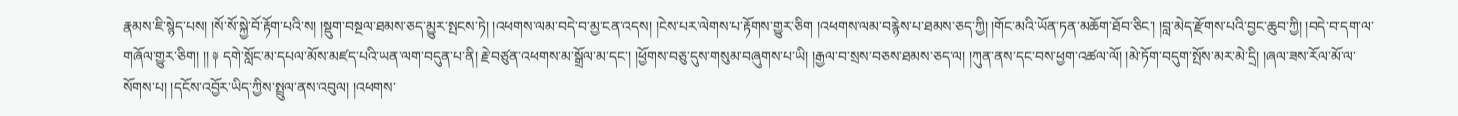རྣམས་ཇི་སྙེད་པས། །སོ་སོ་སྐྱེ་བོ་རྟོག་པའི་ས། །སྡུག་བསྔལ་ཐམས་ཅད་མྱུར་སྤངས་ཏེ། །འཕགས་ལམ་བདེ་བ་མྱ་ངན་འདས། །ངེས་པར་ལེགས་པ་རྟོགས་གྱུར་ཅིག །འཕགས་ལམ་བརྙེས་པ་ཐམས་ཅད་ཀྱི། །གོང་མའི་ཡོན་ཏན་མཆོག་ཐོབ་ཅིང་། །བླ་མེད་རྫོགས་པའི་བྱང་ཆུབ་ཀྱི། །བདེ་བ་དག་ལ་གཞོལ་གྱུར་ཅིག། །། ༈ དགེ་སློང་མ་དཔལ་མོས་མཛད་པའི་ཡན་ལག་བདུན་པ་ནི། རྗེ་བཙུན་འཕགས་མ་སྒྲོལ་མ་དང་། །ཕྱོགས་བཅུ་དུས་གསུམ་བཞུགས་པ་ཡི། །རྒྱལ་བ་སྲས་བཅས་ཐམས་ཅད་ལ། །ཀུན་ནས་དང་བས་ཕྱག་འཚལ་ལོ། །མེ་ཏོག་བདུག་སྤོས་མར་མེ་དྲི། །ཞལ་ཟས་རོལ་མོ་ལ་སོགས་པ། །དངོས་འབྱོར་ཡིད་ཀྱིས་སྤྲུལ་ནས་འབུལ། །འཕགས་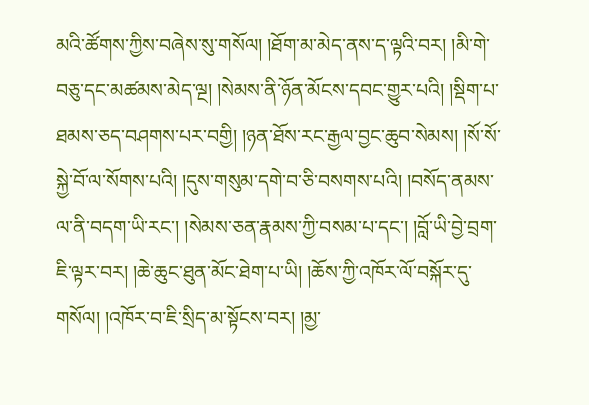མའི་ཚོགས་ཀྱིས་བཞེས་སུ་གསོལ། །ཐོག་མ་མེད་ནས་ད་ལྟའི་བར། །མི་གེ་བཅུ་དང་མཚམས་མེད་ལྔ། །སེམས་ནི་ཉོན་མོངས་དབང་གྱུར་པའི། །སྡིག་པ་ཐམས་ཅད་བཤགས་པར་བགྱི། །ཉན་ཐོས་རང་རྒྱལ་བྱང་ཆུབ་སེམས། །སོ་སོ་སྐྱེ་བོ་ལ་སོགས་པའི། །དུས་གསུམ་དགེ་བ་ཅི་བསགས་པའི། །བསོད་ནམས་ལ་ནི་བདག་ཡི་རང་། །སེམས་ཅན་རྣམས་ཀྱི་བསམ་པ་དང་། །བློ་ཡི་བྱེ་བྲག་ཇི་ལྟར་བར། །ཆེ་ཆུང་ཐུན་མོང་ཐེག་པ་ཡི། །ཆོས་ཀྱི་འཁོར་ལོ་བསྐོར་དུ་གསོལ། །འཁོར་བ་ཇི་སྲིད་མ་སྟོངས་བར། །མྱ་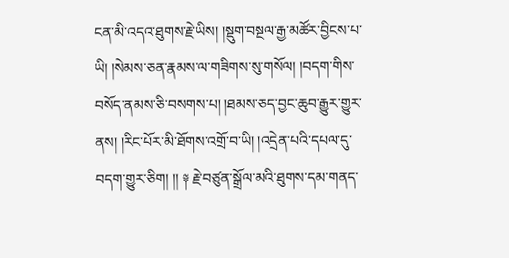ངན་མི་འདའ་ཐུགས་རྗེ་ཡིས། །སྡུག་བསྔལ་རྒྱ་མཚོར་བྱིངས་པ་ཡི། །སེམས་ཅན་རྣམས་ལ་གཟིགས་སུ་གསོལ། །བདག་གིས་བསོད་ནམས་ཅི་བསགས་པ། །ཐམས་ཅད་བྱང་ཆུབ་རྒྱུར་གྱུར་ནས། །རིང་པོར་མི་ཐོགས་འགྲོ་བ་ཡི། །འདྲེན་པའི་དཔལ་དུ་བདག་གྱུར་ཅིག། །། ༈ རྗེ་བཙུན་སྒྲོལ་མའི་ཐུགས་དམ་གནད་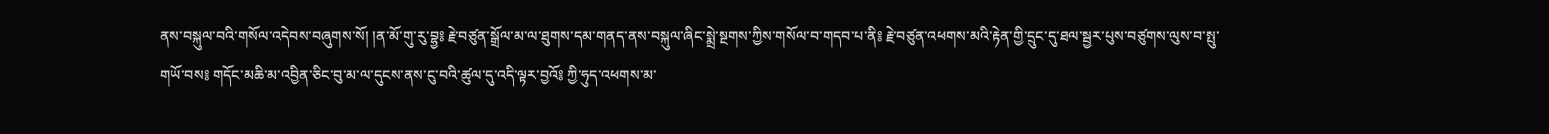ནས་བསྐུལ་བའི་གསོལ་འདེབས་བཞུགས་སོ། །ན་མོ་གུ་རུ་བྷྱ༔ རྗེ་བཙུན་སྒྲོལ་མ་ལ་ཐུགས་དམ་གནད་ནས་བསྐུལ་ཞིང་སྨྲེ་སྔགས་ཀྱིས་གསོལ་བ་གདབ་པ་ནི༔ རྗེ་བཙུན་འཕགས་མའི་རྟེན་གྱི་དྲུང་དུ་ཐལ་སྦྱར་པུས་བཙུགས་ལུས་བ་སྤུ་གཡོ་བས༔ གདོང་མཆི་མ་འབྱིན་ཅིང་བུ་མ་ལ་དུངས་ནས་ངུ་བའི་ཚུལ་དུ་འདི་ལྟར་བྱའོ༔ ཀྱི་ཧུད་འཕགས་མ་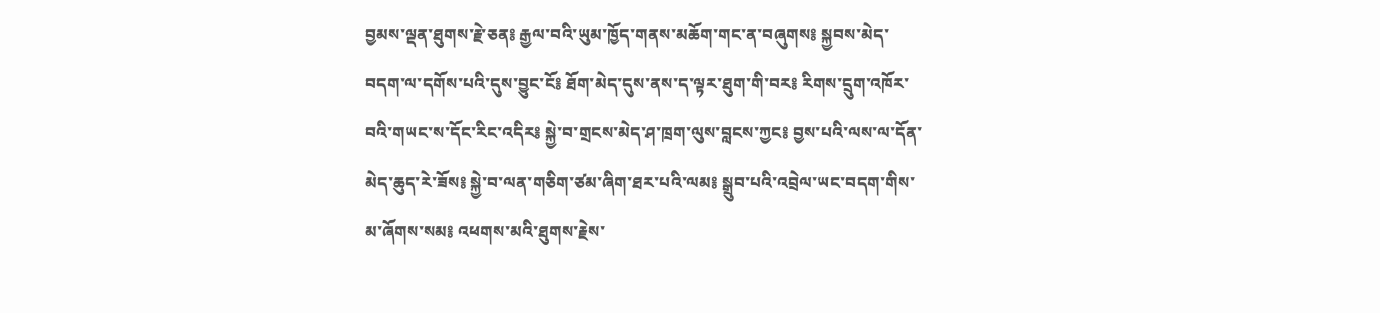བྱམས་ལྡན་ཐུགས་རྗེ་ཅན༔ རྒྱལ་བའི་ཡུམ་ཁྱོད་གནས་མཆོག་གང་ན་བཞུགས༔ སྐྱབས་མེད་བདག་ལ་དགོས་པའི་དུས་བྱུང་ངོ༔ ཐོག་མེད་དུས་ནས་ད་ལྟར་ཐུག་གི་བར༔ རིགས་དྲུག་འཁོར་བའི་གཡང་ས་དོང་རིང་འདིར༔ སྐྱེ་བ་གྲངས་མེད་ཤ་ཁྲག་ལུས་བླངས་ཀྱང༔ བྱས་པའི་ལས་ལ་དོན་མེད་ཆུད་རེ་ཟོས༔ སྐྱེ་བ་ལན་གཅིག་ཙམ་ཞིག་ཐར་པའི་ལམ༔ སྒྲུབ་པའི་འབྲེལ་ཡང་བདག་གིས་མ་ཞོགས་སམ༔ འཕགས་མའི་ཐུགས་རྗེས་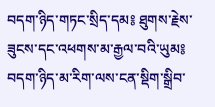བདག་ཉིད་གཏང་སྲིད་དམ༔ ཐུགས་རྗེས་ཟུངས་དང་འཕགས་མ་རྒྱལ་བའི་ཡུམ༔ བདག་ཉིད་མ་རིག་ལས་ངན་སྡིག་སྒྲིབ་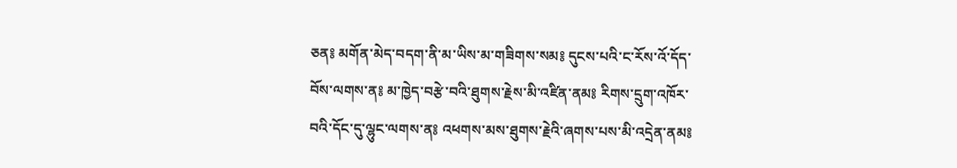ཅན༔ མགོན་མེད་བདག་ནི་མ་ཡིས་མ་གཟིགས་སམ༔ དུངས་པའི་ང་རོས་འོ་དོད་བོས་ལགས་ན༔ མ་ཁྱེད་བརྩེ་བའི་ཐུགས་རྗེས་མི་འཛིན་ནམ༔ རིགས་དྲུག་འཁོར་བའི་དོང་དུ་ལྷུང་ལགས་ན༔ འཕགས་མས་ཐུགས་རྗེའི་ཞགས་པས་མི་འདྲེན་ནམ༔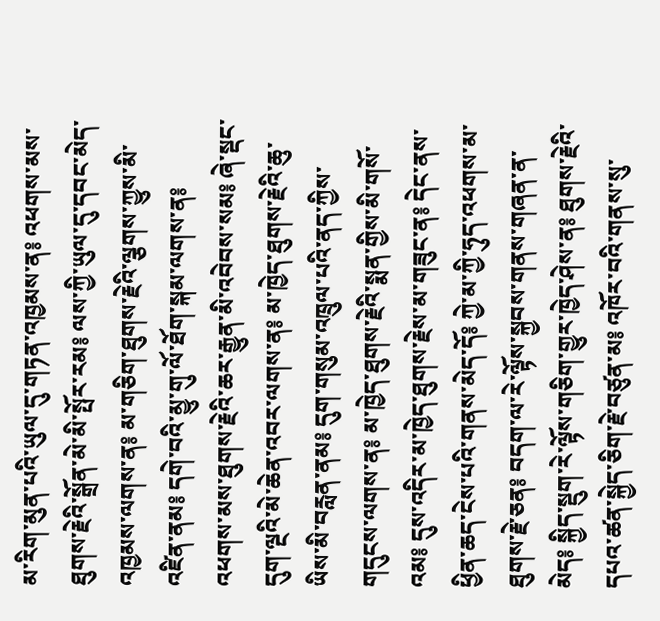མ་རིག་མུན་པའི་ཡུལ་དུ་གཏན་འཁྱམས་ན༔ འཕགས་མས་ཐུགས་རྗེའི་སྒྲོན་མེ་མི་སྤོར་རམ༔ ལས་ཀྱི་ཡུལ་དུ་དབང་མེད་འཁྱམས་ལགས་ན༔ མ་གཅིག་ཐུགས་རྗེའི་ལྕགས་ཀྱུས་མི་འཛིན་ནམ༔ དགེ་བའི་མྱུ་གུ་ལོ་ཐོག་སྐམ་ལགས་ན༔ འཕགས་མས་ཐུགས་རྗེའི་ཆར་རྒྱུན་མི་འབེབས་སམ༔ ཞེ་སྡང་དུག་ལྔའི་མེ་ཆེན་འབར་ལགས་ན༔ མ་ཁྱེད་ཐུགས་རྗེའི་ཆུ་ཡིས་མི་བརླན་ནམ༔ དུག་གསུམ་འཁྲུལ་པའི་ནད་ཀྱིས་གདུངས་ལགས་ན༔ མ་ཁྱེད་ཐུགས་རྗེའི་སྨན་གྱིས་མི་གསོ་འམ༔ དུས་འདིར་མ་ཁྱེད་ཐུགས་རྗེས་མ་གཟུང་ན༔ དེང་ནས་ཕྱིན་ཆད་ངེས་པའི་གནས་མེད་དོ༔ ཀྱེ་མ་ཀྱི་ཧུད་འཕགས་མ་ཐུགས་རྗེ་ཅན༔ བདག་ལ་རེ་ལྟོས་སྐྱབས་གནས་གཞན་ན་མེད༔ སྐྱིད་སྡུག་རེ་ལྟོས་གཅིག་གྱུར་ཁྱེད་ཤེས་ན༔ ཐུགས་རྗེའི་དཔའ་ཚན་སྐྱེད་ཅིག་རྗེ་བཙུན་མ༔ འཁོར་བའི་གནས་སུ་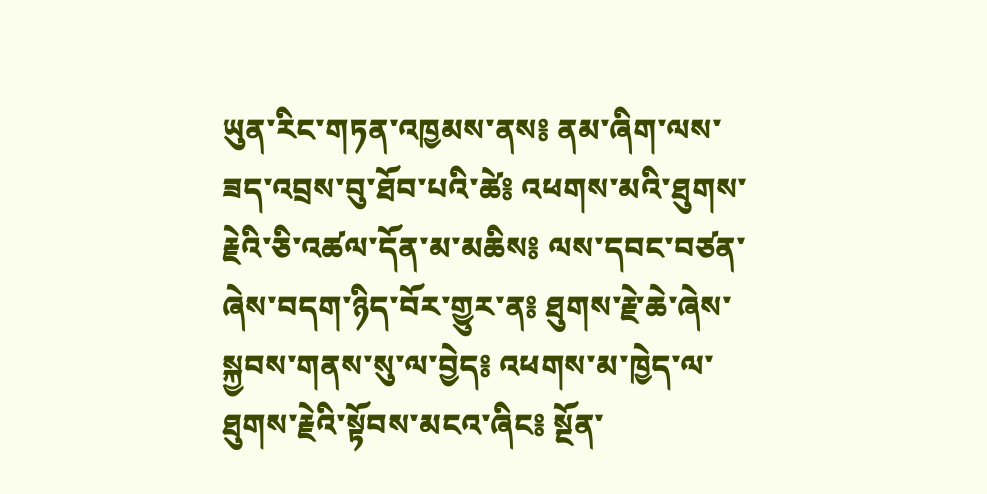ཡུན་རིང་གཏན་འཁྱམས་ནས༔ ནམ་ཞིག་ལས་ཟད་འབྲས་བུ་ཐོབ་པའི་ཚེ༔ འཕགས་མའི་ཐུགས་རྗེའི་ཅི་འཚལ་དོན་མ་མཆིས༔ ལས་དབང་བཙན་ཞེས་བདག་ཉིད་བོར་གྱུར་ན༔ ཐུགས་རྗེ་ཆེ་ཞེས་སྐྱབས་གནས་སུ་ལ་བྱེད༔ འཕགས་མ་ཁྱེད་ལ་ཐུགས་རྗེའི་སྟོབས་མངའ་ཞིང༔ སྔོན་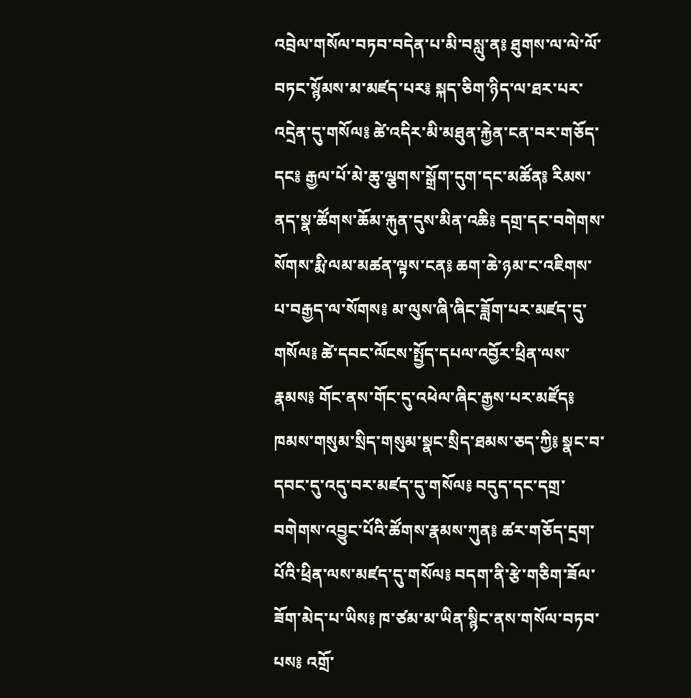འབྲེལ་གསོལ་བཏབ་བདེན་པ་མི་བསླུ་ན༔ ཐུགས་ལ་ལེ་ལོ་བཏང་སྙོམས་མ་མཛད་པར༔ སྐད་ཅིག་ཉིད་ལ་ཐར་པར་འདྲེན་དུ་གསོལ༔ ཚེ་འདིར་མི་མཐུན་རྐྱེན་ངན་བར་གཅོད་དང༔ རྒྱལ་པོ་མེ་ཆུ་ལྕགས་སྒྲོག་དུག་དང་མཚོན༔ རིམས་ནད་སྣ་ཚོགས་ཆོམ་རྐུན་དུས་མིན་འཆི༔ དགྲ་དང་བགེགས་སོགས་རྨི་ལམ་མཚན་ལྟས་ངན༔ ཆག་ཆེ་ཉམ་ང་འཇིགས་པ་བརྒྱད་ལ་སོགས༔ མ་ལུས་ཞི་ཞིང་ཟློག་པར་མཛད་དུ་གསོལ༔ ཚེ་དབང་ལོངས་སྤྱོད་དཔལ་འབྱོར་ཕྲིན་ལས་རྣམས༔ གོང་ནས་གོང་དུ་འཕེལ་ཞིང་རྒྱས་པར་མཛོད༔ ཁམས་གསུམ་སྲིད་གསུམ་སྣང་སྲིད་ཐམས་ཅད་ཀྱི༔ སྣང་བ་དབང་དུ་འདུ་བར་མཛད་དུ་གསོལ༔ བདུད་དང་དགྲ་བགེགས་འབྱུང་པོའི་ཚོགས་རྣམས་ཀུན༔ ཚར་གཅོད་དྲག་པོའི་ཕྲིན་ལས་མཛད་དུ་གསོལ༔ བདག་ནི་རྩེ་གཅིག་ཟོལ་ཟོག་མེད་པ་ཡིས༔ ཁ་ཙམ་མ་ཡིན་སྙིང་ནས་གསོལ་བཏབ་པས༔ འགྲོ་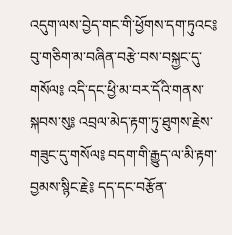འདུག་ལས་བྱེད་གང་གི་ཕྱོགས་དག་ཏུའང༔ བུ་གཅིག་མ་བཞིན་བརྩེ་བས་བསྐྱང་དུ་གསོལ༔ འདི་དང་ཕྱི་མ་བར་དོའི་གནས་སྐབས་སུ༔ འབྲལ་མེད་རྟག་ཏུ་ཐུགས་རྗེས་གཟུང་དུ་གསོལ༔ བདག་གི་རྒྱུད་ལ་མི་རྟག་བྱམས་སྙིང་རྗེ༔ དད་དང་བརྩོན་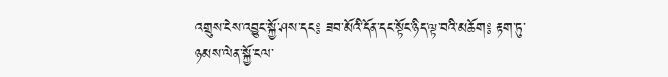འགྲུས་ངེས་འབྱུང་སྐྱོ་ཤས་དང༔ ཟབ་མོའི་དོན་དང་སྟོང་ཉིད་ལྟ་བའི་མཆོག༔ རྟག་ཏུ་ཉམས་ལེན་སྐྱོ་ངལ་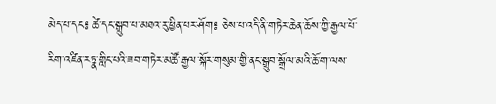མེད་པ་དང༔ ཚེ་དང་སྒྲུབ་པ་མཐའ་རུ་ཕྱིན་པར་ཤོག༔ ཅེས་པ་འདི་ནི་གཏེར་ཆེན་ཆོས་ཀྱི་རྒྱལ་པོ་རིག་འཛིན་རཏྣ་གླིང་པའི་ཟབ་གཏེར་མཚོ་རྒྱལ་སྐོར་གསུམ་གྱི་ནང་སྒྲུབ་སྒྲོལ་མའི་ཆོ་ག་ལས་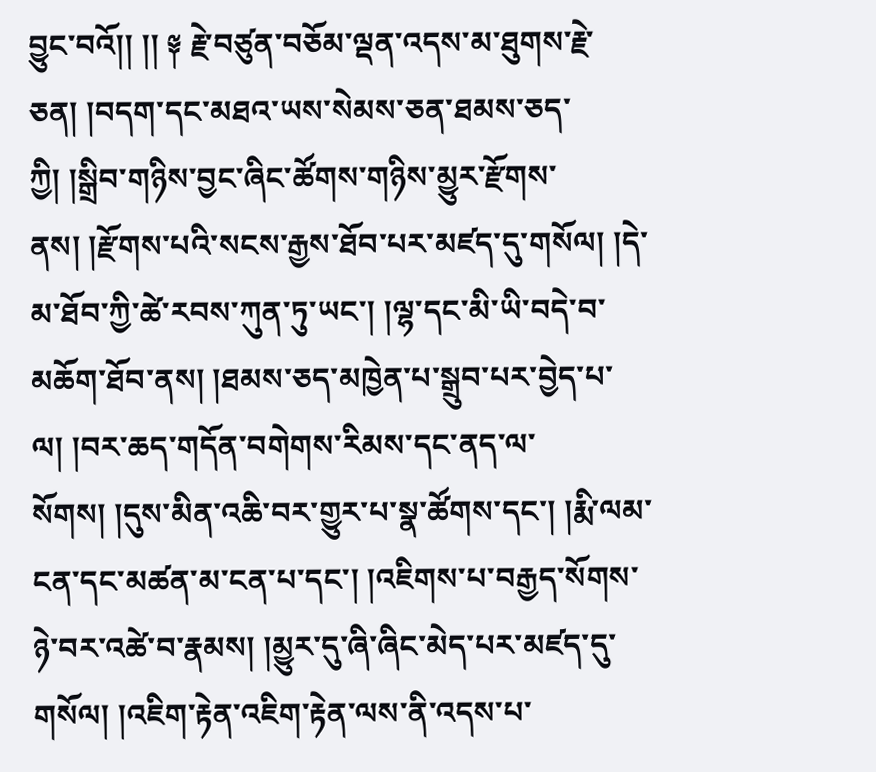བྱུང་བའོ།། །། ༈ རྗེ་བཙུན་བཅོམ་ལྡན་འདས་མ་ཐུགས་རྗེ་ཅན། །བདག་དང་མཐའ་ཡས་སེམས་ཅན་ཐམས་ཅད་ཀྱི། །སྒྲིབ་གཉིས་བྱང་ཞིང་ཚོགས་གཉིས་མྱུར་རྫོགས་ནས། །རྫོགས་པའི་སངས་རྒྱས་ཐོབ་པར་མཛད་དུ་གསོལ། །དེ་མ་ཐོབ་ཀྱི་ཚེ་རབས་ཀུན་ཏུ་ཡང་། །ལྷ་དང་མི་ཡི་བདེ་བ་མཆོག་ཐོབ་ནས། །ཐམས་ཅད་མཁྱེན་པ་སྒྲུབ་པར་བྱེད་པ་ལ། །བར་ཆད་གདོན་བགེགས་རིམས་དང་ནད་ལ་སོགས། །དུས་མིན་འཆི་བར་གྱུར་པ་སྣ་ཚོགས་དང་། །རྨི་ལམ་ངན་དང་མཚན་མ་ངན་པ་དང་། །འཇིགས་པ་བརྒྱད་སོགས་ཉེ་བར་འཚེ་བ་རྣམས། །མྱུར་དུ་ཞི་ཞིང་མེད་པར་མཛད་དུ་གསོལ། །འཇིག་རྟེན་འཇིག་རྟེན་ལས་ནི་འདས་པ་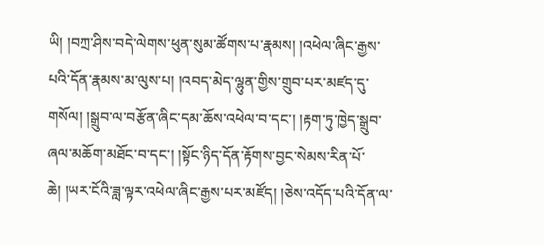ཡི། །བཀྲ་ཤིས་བདེ་ལེགས་ཕུན་སུམ་ཚོགས་པ་རྣམས། །འཕེལ་ཞིང་རྒྱས་པའི་དོན་རྣམས་མ་ལུས་པ། །འབད་མེད་ལྷུན་གྱིས་གྲུབ་པར་མཛད་དུ་གསོལ། །སྒྲུབ་ལ་བརྩོན་ཞིང་དམ་ཆོས་འཕེལ་བ་དང་། །རྟག་ཏུ་ཁྱེད་སྒྲུབ་ཞལ་མཆོག་མཐོང་བ་དང་། །སྟོང་ཉིད་དོན་རྟོགས་བྱང་སེམས་རིན་པོ་ཆེ། །ཡར་ངོའི་ཟླ་ལྟར་འཕེལ་ཞིང་རྒྱས་པར་མཛོད། །ཅེས་འདོད་པའི་དོན་ལ་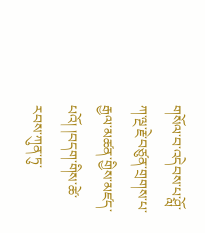གསོལ་བ་འདེབས་པ་ཤློ་ཀ་ལྔ་རྗེ་བཙུན་གྲགས་པ་རྒྱལ་མཚན་གྱིས་མཛད་པའོ། །བདག་གིས་ཚེ་རབས་ཀུན་ཏུ་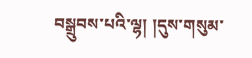བསྒྲུབས་པའི་ལྷ། །དུས་གསུམ་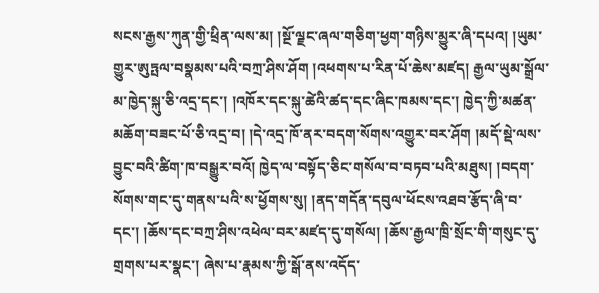སངས་རྒྱས་ཀུན་གྱི་ཕྲིན་ལས་མ། །སྔོ་ལྗང་ཞལ་གཅིག་ཕྱག་གཉིས་མྱུར་ཞི་དཔའ། །ཡུམ་གྱུར་ཨུཏྤལ་བསྣམས་པའི་བཀྲ་ཤིས་ཤོག །འཕགས་པ་རིན་པོ་ཆེས་མཛད། རྒྱལ་ཡུམ་སྒྲོལ་མ་ཁྱེད་སྐུ་ཅི་འདྲ་དང་། །འཁོར་དང་སྐུ་ཚེའི་ཚད་དང་ཞིང་ཁམས་དང་། ཁྱེད་ཀྱི་མཚན་མཆོག་བཟང་པོ་ཅི་འདྲ་བ། །དེ་འདྲ་ཁོ་ནར་བདག་སོགས་འགྱུར་བར་ཤོག །མདོ་སྡེ་ལས་བྱུང་བའི་ཚིག་ཁ་བསྒྱུར་བའོ། ཁྱེད་ལ་བསྟོད་ཅིང་གསོལ་བ་བཏབ་པའི་མཐུས། །བདག་སོགས་གང་དུ་གནས་པའི་ས་ཕྱོགས་སུ། །ནད་གདོན་དབུལ་ཕོངས་འཐབ་རྩོད་ཞི་བ་དང་། །ཆོས་དང་བཀྲ་ཤིས་འཕེལ་བར་མཛད་དུ་གསོལ། །ཆོས་རྒྱལ་ཁྲི་སྲོང་གི་གསུང་དུ་གྲགས་པར་སྣང་། ཞེས་པ་རྣམས་ཀྱི་སྒོ་ནས་འདོད་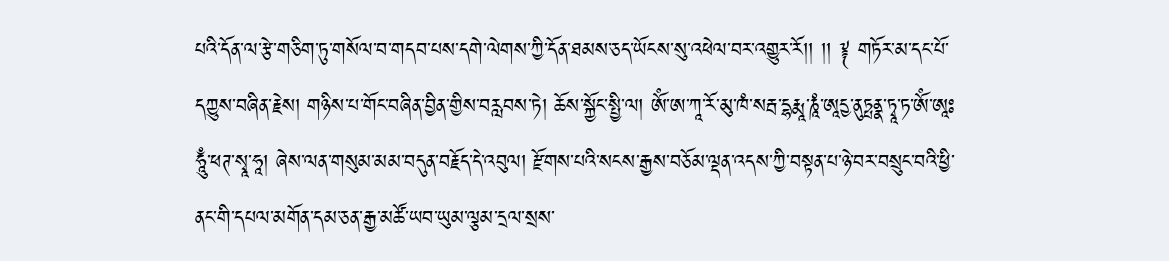པའི་དོན་ལ་རྩེ་གཅིག་ཏུ་གསོལ་བ་གདབ་པས་དགེ་ལེགས་ཀྱི་དོན་ཐམས་ཅད་ཡོངས་སུ་འཕེལ་བར་འགྱུར་རོ།། །། ༈ གཏོར་མ་དང་པོ་དཀྱུས་བཞིན་རྗེས། གཉིས་པ་གོང་བཞིན་བྱིན་གྱིས་བརླབས་ཏེ། ཆོས་སྐྱོང་སྤྱི་ལ། ཨོཾ་ཨ་ཀཱ་རོ་མུ་ཁཾ་སརྦ་དྷརྨཱ་ཎཱཾ་ཨཱདྱ་ནུཏྤནྣ་ཏྭཱ་ཏ་ཨོཾ་ཨཱཿཧཱུྃ་ཕཊ་སྭཱ་ཧཱ། ཞེས་ལན་གསུམ་མམ་བདུན་བརྗོད་དེ་འབུལ། རྫོགས་པའི་སངས་རྒྱས་བཅོམ་ལྡན་འདས་ཀྱི་བསྟན་པ་ཉེ་བར་བསྲུང་བའི་ཕྱི་ནང་གི་དཔལ་མགོན་དམ་ཅན་རྒྱ་མཚོ་ཡབ་ཡུམ་ལྕམ་དྲལ་སྲས་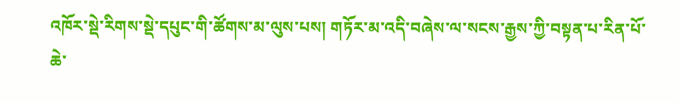འཁོར་སྡེ་རིགས་སྡེ་དཔུང་གི་ཚོགས་མ་ལུས་པས། གཏོར་མ་འདི་བཞེས་ལ་སངས་རྒྱས་ཀྱི་བསྟན་པ་རིན་པོ་ཆེ་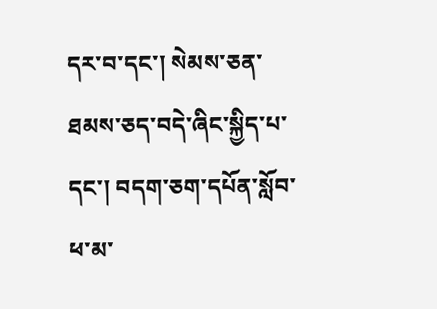དར་བ་དང་། སེམས་ཅན་ཐམས་ཅད་བདེ་ཞིང་སྐྱིད་པ་དང་། བདག་ཅག་དཔོན་སློབ་ཕ་མ་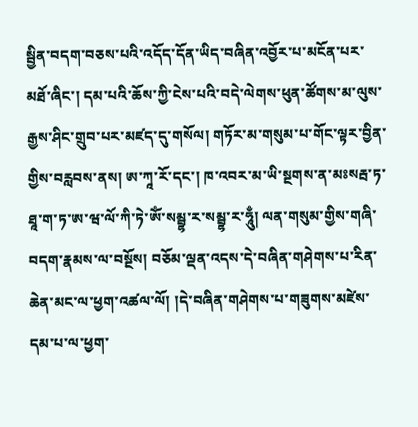སྦྱིན་བདག་བཅས་པའི་འདོད་དོན་ཡིད་བཞིན་འབྱོར་པ་མངོན་པར་མཐོ་ཞིང་། དམ་པའི་ཆོས་ཀྱི་ངེས་པའི་བདེ་ལེགས་ཕུན་ཚོགས་མ་ལུས་རྒྱས་ཤིང་གྲུབ་པར་མཛད་དུ་གསོལ། གཏོར་མ་གསུམ་པ་གོང་ལྟར་བྱིན་གྱིས་བརླབས་ནས། ཨ་ཀཱ་རོ་དང་། ཁ་འབར་མ་ཡི་སྔགས་ན་མཿསརྦ་ཏ་ཐཱ་ག་ཏ་ཨ་ཝ་ལོ་ཀི་ཏེ་ཨོཾ་སམྦྷ་ར་སམྦྷ་ར་ཧཱུྃ། ལན་གསུམ་གྱིས་གཞི་བདག་རྣམས་ལ་བསྔོས། བཅོམ་ལྡན་འདས་དེ་བཞིན་གཤེགས་པ་རིན་ཆེན་མང་ལ་ཕྱག་འཚལ་ལོ། །དེ་བཞིན་གཤེགས་པ་གཟུགས་མཛེས་དམ་པ་ལ་ཕྱག་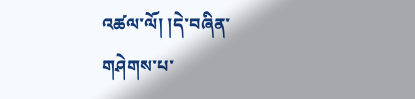འཚལ་ལོ། །དེ་བཞིན་གཤེགས་པ་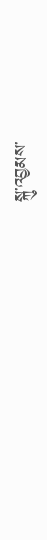སྐུ་འབྱམས་